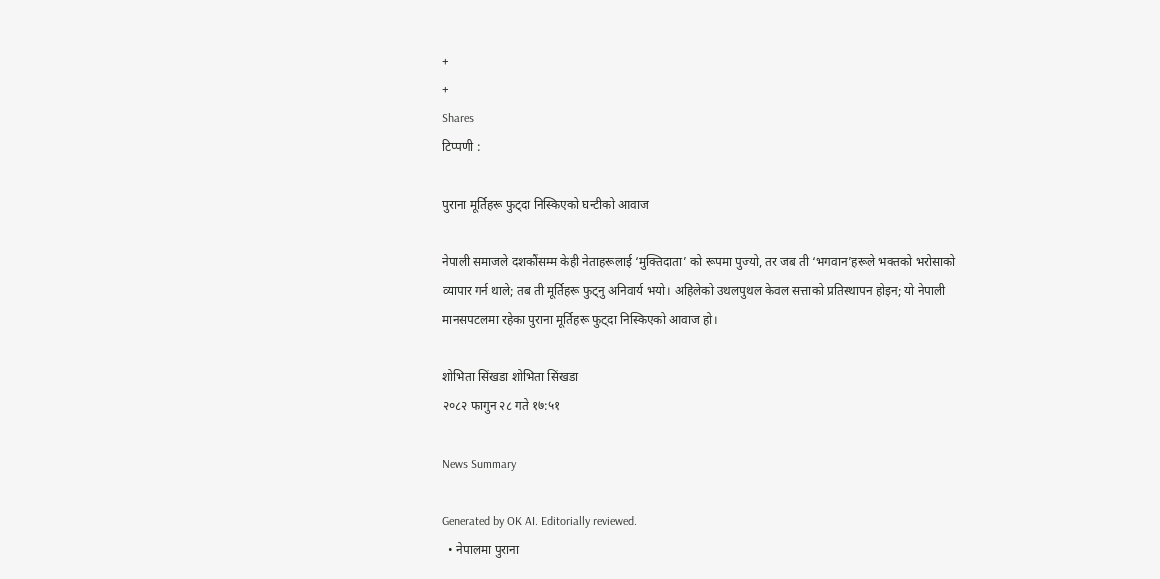+
+
Shares
टिप्पणी :

पुराना मूर्तिहरू फुट्दा निस्किएको घन्टीको आवाज

नेपाली समाजले दशकौंसम्म केही नेताहरूलाई ‘मुक्तिदाता’ को रूपमा पुज्यो, तर जब ती ‘भगवान’हरूले भक्तको भरोसाको व्यापार गर्न थाले; तब ती मूर्तिहरू फुट्नु अनिवार्य भयो। अहिलेको उथलपुथल केवल सत्ताको प्रतिस्थापन होइन; यो नेपाली मानसपटलमा रहेका पुराना मूर्तिहरू फुट्दा निस्किएको आवाज हो।

शोभिता सिंखडा शोभिता सिंखडा
२०८२ फागुन २८ गते १७:५१

News Summary

Generated by OK AI. Editorially reviewed.
  • नेपालमा पुराना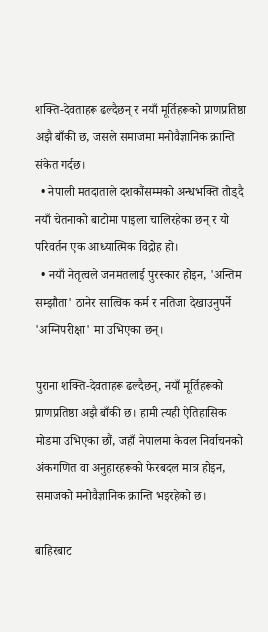शक्ति-देवताहरू ढल्दैछन् र नयाँ मूर्तिहरूको प्राणप्रतिष्ठा अझै बाँकी छ, जसले समाजमा मनोवैज्ञानिक क्रान्ति संकेत गर्दछ।
  • नेपाली मतदाताले दशकौंसम्मको अन्धभक्ति तोड्दै नयाँ चेतनाको बाटोमा पाइला चालिरहेका छन् र यो परिवर्तन एक आध्यात्मिक विद्रोह हो।
  • नयाँ नेतृत्वले जनमतलाई पुरस्कार होइन, 'अन्तिम सम्झौता' ठानेर सात्विक कर्म र नतिजा देखाउनुपर्ने 'अग्निपरीक्षा' मा उभिएका छन्।

पुराना शक्ति-देवताहरू ढल्दैछन्, नयाँ मूर्तिहरूको प्राणप्रतिष्ठा अझै बाँकी छ। हामी त्यही ऐतिहासिक मोडमा उभिएका छौं, जहाँ नेपालमा केवल निर्वाचनको अंकगणित वा अनुहारहरूको फेरबदल मात्र होइन, समाजको मनोवैज्ञानिक क्रान्ति भइरहेको छ।

बाहिरबाट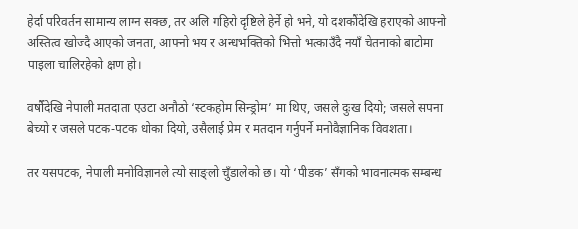हेर्दा परिवर्तन सामान्य लाग्न सक्छ, तर अलि गहिरो दृष्टिले हेर्ने हो भने, यो दशकौंदेखि हराएको आफ्नो अस्तित्व खोज्दै आएको जनता, आफ्नो भय र अन्धभक्तिको भित्तो भत्काउँदै नयाँ चेतनाको बाटोमा पाइला चालिरहेको क्षण हो।

वर्षौंदेखि नेपाली मतदाता एउटा अनौठो ‘स्टकहोम सिन्ड्रोम’ मा थिए, जसले दुःख दियो; जसले सपना बेच्यो र जसले पटक-पटक धोका दियो, उसैलाई प्रेम र मतदान गर्नुपर्ने मनोवैज्ञानिक विवशता।

तर यसपटक, नेपाली मनोविज्ञानले त्यो साङ्लो चुँडालेको छ। यो ‘पीडक’ सँगको भावनात्मक सम्बन्ध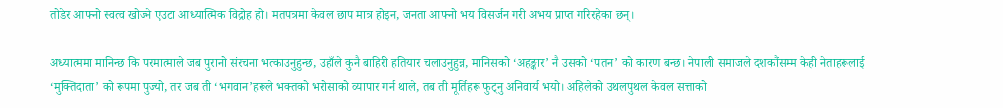तोडेर आफ्नो स्वत्व खोज्ने एउटा आध्यात्मिक विद्रोह हो। मतपत्रमा केवल छाप मात्र होइन, जनता आफ्नो भय विसर्जन गरी अभय प्राप्त गरिरहेका छन्।

अध्यात्ममा मानिन्छ कि परमात्माले जब पुरानो संरचना भत्काउनुहुन्छ, उहाँले कुनै बाहिरी हतियार चलाउनुहुन्न, मानिसको ‘अहङ्कार’ नै उसको ‘पतन’ को कारण बन्छ। नेपाली समाजले दशकौंसम्म केही नेताहरूलाई ‘मुक्तिदाता’ को रूपमा पुज्यो, तर जब ती ‘भगवान’हरूले भक्तको भरोसाको व्यापार गर्न थाले, तब ती मूर्तिहरू फुट्नु अनिवार्य भयो। अहिलेको उथलपुथल केवल सत्ताको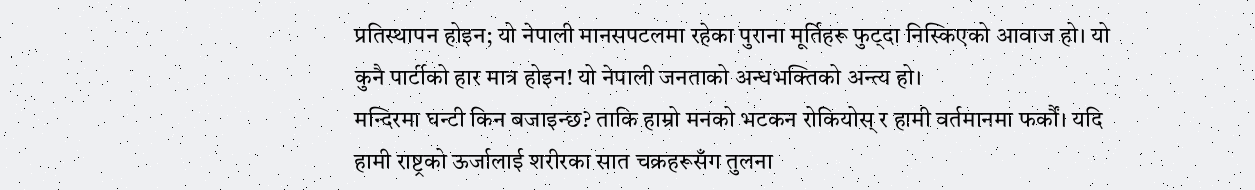प्रतिस्थापन होइन; यो नेपाली मानसपटलमा रहेका पुराना मूर्तिहरू फुट्दा निस्किएको आवाज हो। यो कुनै पार्टीको हार मात्र होइन! यो नेपाली जनताको अन्धभक्तिको अन्त्य हो।
मन्दिरमा घन्टी किन बजाइन्छ? ताकि हाम्रो मनको भटकन रोकियोस् र हामी वर्तमानमा फर्कौं। यदि हामी राष्ट्रको ऊर्जालाई शरीरका सात चक्रहरूसँग तुलना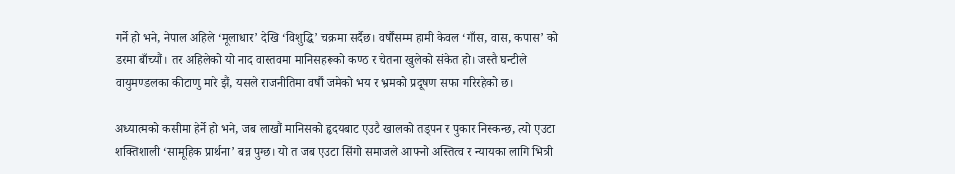गर्ने हो भने, नेपाल अहिले ‘मूलाधार’ देखि ‘विशुद्धि’ चक्रमा सर्दैछ। वर्षौंसम्म हामी केवल ‘गाँस, वास, कपास’ को डरमा बाँच्यौं। तर अहिलेको यो नाद वास्तवमा मानिसहरूको कण्ठ र चेतना खुलेको संकेत हो। जस्तै घन्टीले वायुमण्डलका कीटाणु मारे झैं, यसले राजनीतिमा वर्षौं जमेको भय र भ्रमको प्रदूषण सफा गरिरहेको छ।

अध्यात्मको कसीमा हेर्ने हो भने, जब लाखौं मानिसको हृदयबाट एउटै खालको तड्पन र पुकार निस्कन्छ, त्यो एउटा शक्तिशाली ‘सामूहिक प्रार्थना’ बन्न पुग्छ। यो त जब एउटा सिंगो समाजले आफ्नो अस्तित्व र न्यायका लागि भित्री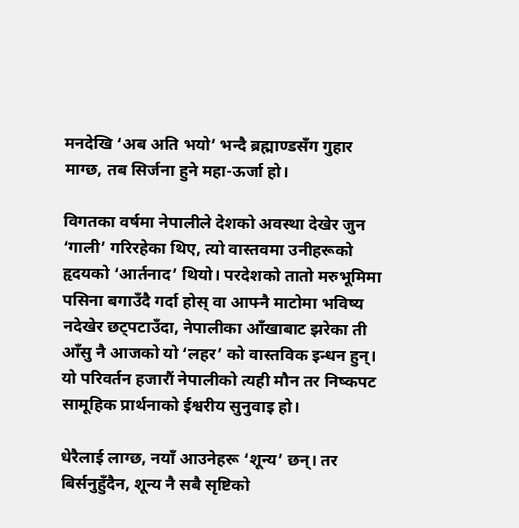मनदेखि ‘अब अति भयो’ भन्दै ब्रह्माण्डसँग गुहार माग्छ, तब सिर्जना हुने महा-ऊर्जा हो।

विगतका वर्षमा नेपालीले देशको अवस्था देखेर जुन ‘गाली’ गरिरहेका थिए, त्यो वास्तवमा उनीहरूको हृदयको ‘आर्तनाद’ थियो। परदेशको तातो मरुभूमिमा पसिना बगाउँदै गर्दा होस् वा आफ्नै माटोमा भविष्य नदेखेर छट्पटाउँदा, नेपालीका आँखाबाट झरेका ती आँसु नै आजको यो ‘लहर’ को वास्तविक इन्धन हुन्। यो परिवर्तन हजारौं नेपालीको त्यही मौन तर निष्कपट सामूहिक प्रार्थनाको ईश्वरीय सुनुवाइ हो।

धेरैलाई लाग्छ, नयाँ आउनेहरू ‘शून्य’ छन्। तर बिर्सनुहुँदैन, शून्य नै सबै सृष्टिको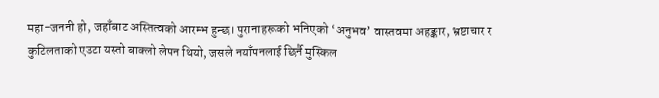महा-जननी हो, जहाँबाट अस्तित्वको आरम्भ हुन्छ। पुरानाहरूको भनिएको ‘अनुभव’ वास्तवमा अहङ्कार, भ्रष्टाचार र कुटिलताको एउटा यस्तो बाक्लो लेपन थियो, जसले नयाँपनलाई छिर्नै मुस्किल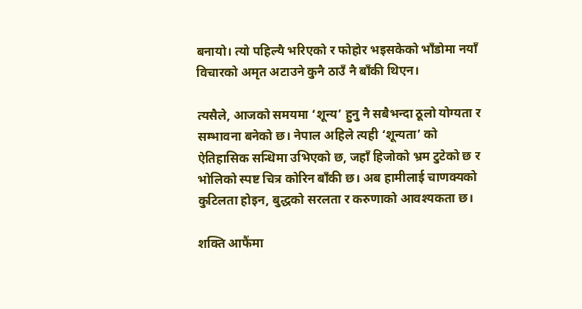बनायो। त्यो पहिल्यै भरिएको र फोहोर भइसकेको भाँडोमा नयाँ विचारको अमृत अटाउने कुनै ठाउँ नै बाँकी थिएन।

त्यसैले, आजको समयमा ‘शून्य’ हुनु नै सबैभन्दा ठूलो योग्यता र सम्भावना बनेको छ। नेपाल अहिले त्यही ‘शून्यता’ को ऐतिहासिक सन्धिमा उभिएको छ, जहाँ हिजोको भ्रम टुटेको छ र भोलिको स्पष्ट चित्र कोरिन बाँकी छ। अब हामीलाई चाणक्यको कुटिलता होइन, बुद्धको सरलता र करुणाको आवश्यकता छ।

शक्ति आफैंमा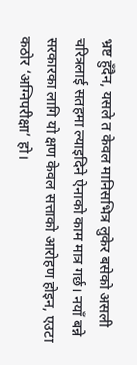भ्रष्ट हुँदैन, यसले त केवल मानिसभित्र लुकेर बसेको असली चरित्रलाई सतहमा ल्याइदिने ऐनाको काम मात्र गर्छ। नयाँ बन्ने सरकारका लागि यो क्षण केवल सत्ताको आरोहण होइन, एउटा कठोर ‘अग्निपरीक्षा’ हो।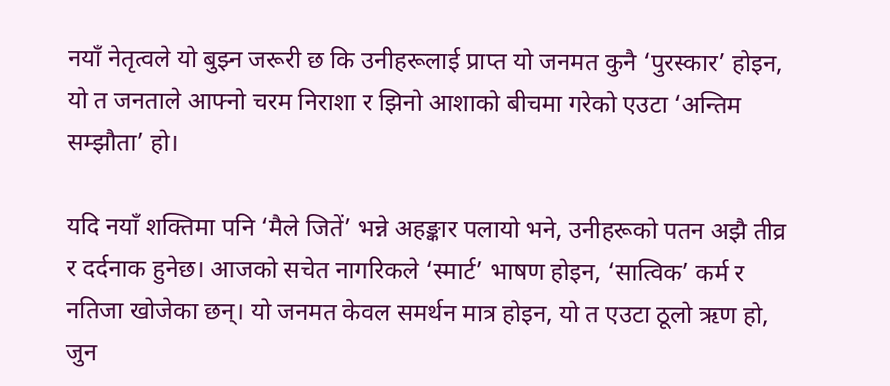नयाँ नेतृत्वले यो बुझ्न जरूरी छ कि उनीहरूलाई प्राप्त यो जनमत कुनै ‘पुरस्कार’ होइन, यो त जनताले आफ्नो चरम निराशा र झिनो आशाको बीचमा गरेको एउटा ‘अन्तिम सम्झौता’ हो।

यदि नयाँ शक्तिमा पनि ‘मैले जितें’ भन्ने अहङ्कार पलायो भने, उनीहरूको पतन अझै तीव्र र दर्दनाक हुनेछ। आजको सचेत नागरिकले ‘स्मार्ट’ भाषण होइन, ‘सात्विक’ कर्म र नतिजा खोजेका छन्। यो जनमत केवल समर्थन मात्र होइन, यो त एउटा ठूलो ऋण हो, जुन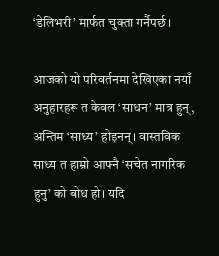‘डेलिभरी’ मार्फत चुक्ता गर्नैपर्छ।

आजको यो परिवर्तनमा देखिएका नयाँ अनुहारहरू त केवल ‘साधन’ मात्र हुन्, अन्तिम ‘साध्य’ होइनन्। वास्तविक साध्य त हाम्रो आफ्नै ‘सचेत नागरिक हुनु’ को बोध हो। यदि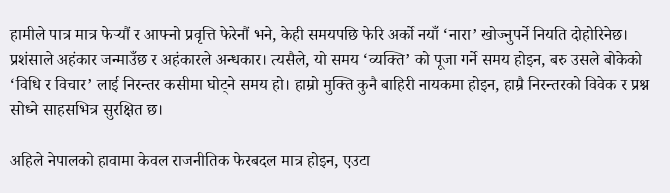हामीले पात्र मात्र फेर्‍यौं र आफ्नो प्रवृत्ति फेरेनौं भने, केही समयपछि फेरि अर्को नयाँ ‘नारा’ खोज्नुपर्ने नियति दोहोरिनेछ। प्रशंसाले अहंकार जन्माउँछ र अहंकारले अन्धकार। त्यसैले, यो समय ‘व्यक्ति’ को पूजा गर्ने समय होइन, बरु उसले बोकेको ‘विधि र विचार’ लाई निरन्तर कसीमा घोट्ने समय हो। हाम्रो मुक्ति कुनै बाहिरी नायकमा होइन, हाम्रै निरन्तरको विवेक र प्रश्न सोध्ने साहसभित्र सुरक्षित छ।

अहिले नेपालको हावामा केवल राजनीतिक फेरबदल मात्र होइन, एउटा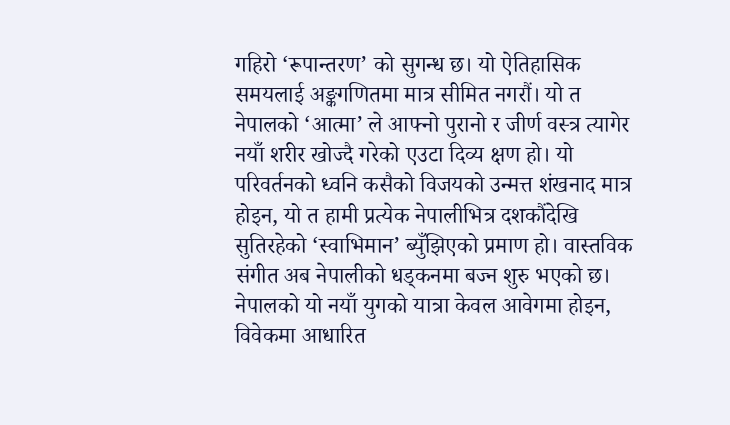गहिरो ‘रूपान्तरण’ को सुगन्ध छ। यो ऐतिहासिक समयलाई अङ्कगणितमा मात्र सीमित नगरौं। यो त नेपालको ‘आत्मा’ ले आफ्नो पुरानो र जीर्ण वस्त्र त्यागेर नयाँ शरीर खोज्दै गरेको एउटा दिव्य क्षण हो। यो परिवर्तनको ध्वनि कसैको विजयको उन्मत्त शंखनाद मात्र होइन, यो त हामी प्रत्येक नेपालीभित्र दशकौंदेखि सुतिरहेको ‘स्वाभिमान’ ब्युँझिएको प्रमाण हो। वास्तविक संगीत अब नेपालीको धड्कनमा बज्न शुरु भएको छ। नेपालको यो नयाँ युगको यात्रा केवल आवेगमा होइन, विवेकमा आधारित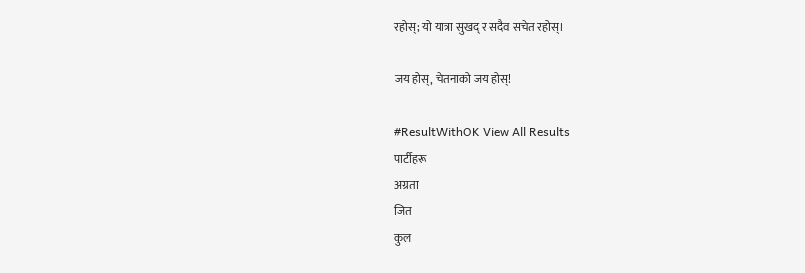रहोस्; यो यात्रा सुखद् र सदैव सचेत रहोस्।

जय होस्, चेतनाको जय होस्!

#ResultWithOK View All Results
पार्टीहरू
अग्रता
जित
कुल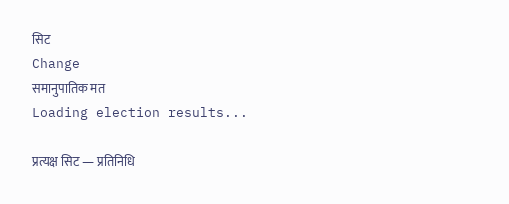सिट
Change
समानुपातिक मत
Loading election results...

प्रत्यक्ष सिट — प्रतिनिधि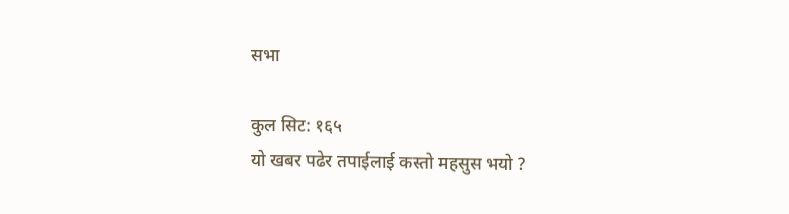सभा

कुल सिट: १६५
यो खबर पढेर तपाईलाई कस्तो महसुस भयो ?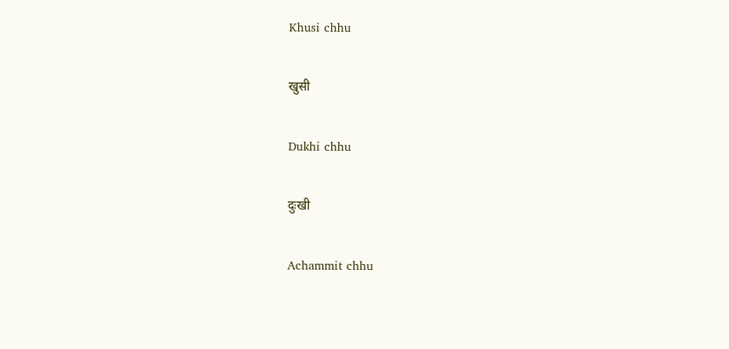Khusi chhu

खुसी

Dukhi chhu

दुःखी

Achammit chhu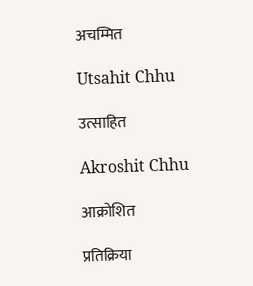अचम्मित

Utsahit Chhu

उत्साहित

Akroshit Chhu

आक्रोशित

प्रतिक्रिया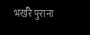भर्खरै पुराना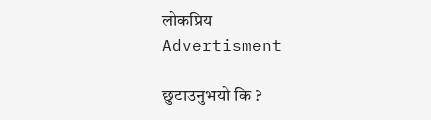लोकप्रिय
Advertisment

छुटाउनुभयो कि ?